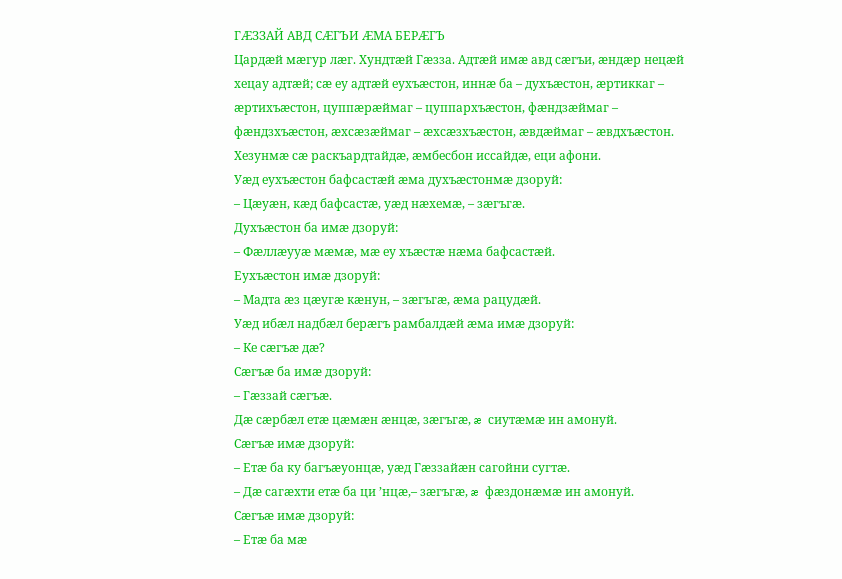ГÆЗЗАЙ АВД СÆГЪИ ÆМА БЕРÆГЪ
Цардæй мæгур лæг. Хундтæй Гæзза. Адтæй имæ авд сæгъи, æндæр нецæй хецау адтæй; сæ еу адтæй еухъæстон, иннæ ба – духъæстон, æртиккаг – æртихъæстон, цуппæрæймаг – цуппархъæстон, фæндзæймаг – фæндзхъæстон, æхсæзæймаг – æхсæзхъæстон, æвдæймаг – æвдхъæстон.
Хезунмæ сæ раскъардтайдæ, æмбесбон иссайдæ, еци афони.
Уæд еухъæстон бафсастæй æма духъæстонмæ дзоруй:
– Цæуæн, кæд бафсастæ, уæд нæхемæ, – зæгъгæ.
Духъæстон ба имæ дзоруй:
– Фæллæууæ мæмæ, мæ еу хъæстæ нæма бафсастæй.
Еухъæстон имæ дзоруй:
– Мадта æз цæугæ кæнун, – зæгъгæ, æма рацудæй.
Уæд ибæл надбæл берæгъ рамбалдæй æма имæ дзоруй:
– Ке сæгъæ дæ?
Сæгъæ ба имæ дзоруй:
– Гæззай сæгъæ.
Дæ сæрбæл етæ цæмæн æнцæ, зæгъгæ, æ сиутæмæ ин амонуй.
Сæгъæ имæ дзоруй:
– Етæ ба ку багъæуонцæ, уæд Гæззайæн сагойни сугтæ.
– Дæ сагæхти етæ ба ци ’нцæ,– зæгъгæ, æ фæздонæмæ ин амонуй.
Сæгъæ имæ дзоруй:
– Етæ ба мæ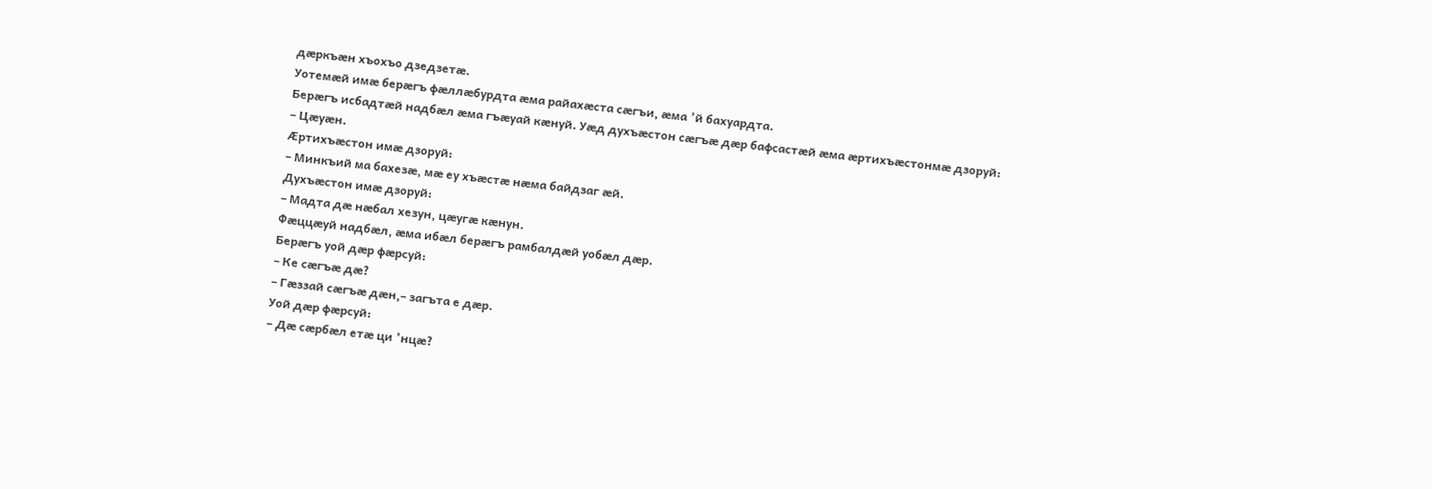дæркъæн хъохъо дзедзетæ.
Уотемæй имæ берæгъ фæллæбурдта æма райахæста сæгъи, æма ’й бахуардта.
Берæгъ исбадтæй надбæл æма гъæуай кæнуй. Уæд духъæстон сæгъæ дæр бафсастæй æма æртихъæстонмæ дзоруй:
– Цæуæн.
Æртихъæстон имæ дзоруй:
– Минкъий ма бахезæ, мæ еу хъæстæ нæма байдзаг æй.
Духъæстон имæ дзоруй:
– Мадта дæ нæбал хезун, цæугæ кæнун.
Фæццæуй надбæл, æма ибæл берæгъ рамбалдæй уобæл дæр.
Берæгъ уой дæр фæрсуй:
– Ке сæгъæ дæ?
– Гæззай сæгъæ дæн,– загъта е дæр.
Уой дæр фæрсуй:
– Дæ сæрбæл етæ ци ’нцæ?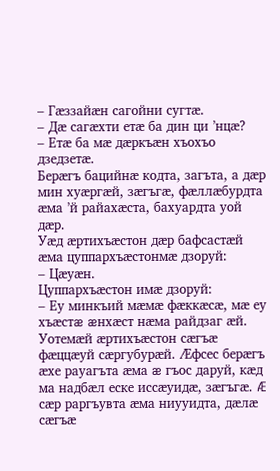– Гæззайæн сагойни сугтæ.
– Дæ сагæхти етæ ба дин ци ’нцæ?
– Етæ ба мæ дæркъæн хъохъо дзедзетæ.
Берæгъ бацийнæ кодта, загъта, а дæр мин хуæргæй, зæгъгæ, фæллæбурдта æма ’й райахæста, бахуардта уой дæр.
Уæд æртихъæстон дæр бафсастæй æма цуппархъæстонмæ дзоруй:
– Цæуæн.
Цуппархъæстон имæ дзоруй:
– Еу минкъий мæмæ фæккæсæ, мæ еу хъæстæ æнхæст нæма райдзаг æй.
Уотемæй æртихъæстон сæгъæ фæццæуй сæргубурæй. Æфсес берæгъ æхе рауагъта æма æ гъос даруй, кæд ма надбæл еске иссæуидæ, зæгъгæ. Æ сæр раргъувта æма ниууидта, дæлæ сæгъæ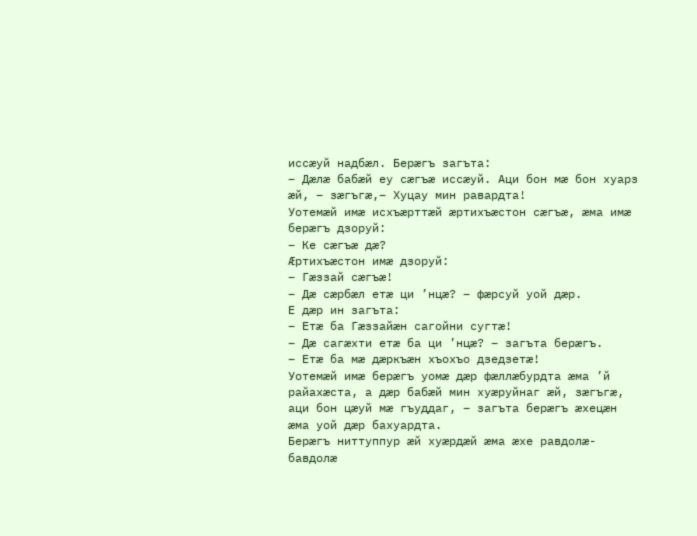иссæуй надбæл. Берæгъ загъта:
– Дæлæ бабæй еу сæгъæ иссæуй. Аци бон мæ бон хуарз æй, – зæгъгæ,– Хуцау мин равардта!
Уотемæй имæ исхъæрттæй æртихъæстон сæгъæ, æма имæ берæгъ дзоруй:
– Ке сæгъæ дæ?
Æртихъæстон имæ дзоруй:
– Гæззай сæгъæ!
– Дæ сæрбæл етæ ци ’нцæ? – фæрсуй уой дæр.
Е дæр ин загъта:
– Етæ ба Гæззайæн сагойни сугтæ!
– Дæ сагæхти етæ ба ци ’нцæ? – загъта берæгъ.
– Етæ ба мæ дæркъæн хъохъо дзедзетæ!
Уотемæй имæ берæгъ уомæ дæр фæллæбурдта æма ’й райахæста, а дæр бабæй мин хуæруйнаг æй, зæгъгæ, аци бон цæуй мæ гъуддаг, – загъта берæгъ æхецæн æма уой дæр бахуардта.
Берæгъ ниттуппур æй хуæрдæй æма æхе равдолæ-бавдолæ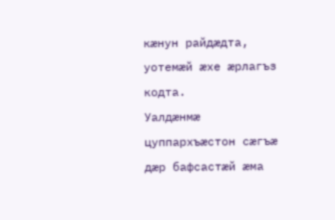кæнун райдæдта, уотемæй æхе æрлагъз кодта.
Уалдæнмæ цуппархъæстон сæгъæ дæр бафсастæй æма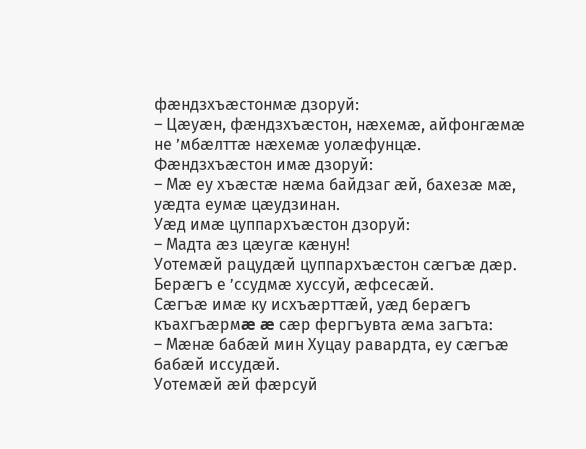фæндзхъæстонмæ дзоруй:
– Цæуæн, фæндзхъæстон, нæхемæ, айфонгæмæ не ’мбæлттæ нæхемæ уолæфунцæ.
Фæндзхъæстон имæ дзоруй:
– Мæ еу хъæстæ нæма байдзаг æй, бахезæ мæ, уæдта еумæ цæудзинан.
Уæд имæ цуппархъæстон дзоруй:
– Мадта æз цæугæ кæнун!
Уотемæй рацудæй цуппархъæстон сæгъæ дæр. Берæгъ е ’ссудмæ хуссуй, æфсесæй.
Сæгъæ имæ ку исхъæрттæй, уæд берæгъ къахгъæрмæ æ сæр фергъувта æма загъта:
– Мæнæ бабæй мин Хуцау равардта, еу сæгъæ бабæй иссудæй.
Уотемæй æй фæрсуй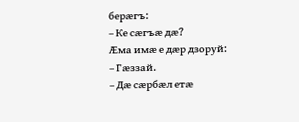берæгъ:
– Ке сæгъæ дæ?
Æма имæ е дæр дзоруй:
– Гæззай.
– Дæ сæрбæл етæ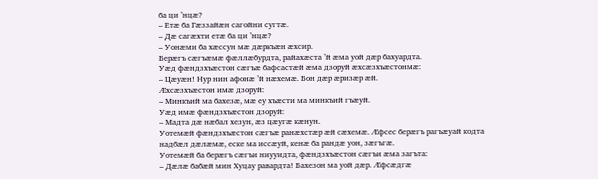ба ци ’нцæ?
– Етæ ба Гæззайæн сагойни сугтæ.
– Дæ сагæхти етæ ба ци ’нцæ?
– Уонæми ба хæссун мæ дæркъæн æхсир.
Берæгъ сæгъæмæ фæллæбурдта, райахæста ’й æма уой дæр бахуардта.
Уæд фæндзхъæстон сæгъæ бафсастæй æма дзоруй æхсæзхъæстонмæ:
– Цæуæн! Нур нин афонæ ’й нæхемæ. Бон дæр æризæр æй.
Æхсæзхъæстон имæ дзоруй:
– Минкъий ма бахезæ, мæ еу хъæсти ма минкъий гъæуй.
Уæд имæ фæндзхъæстон дзоруй:
– Мадта дæ нæбал хезун, æз цæугæ кæнун.
Уотемæй фæндзхъæстон сæгъæ ранæхстæр æй сæхемæ. Æфсес берæгъ рагъæуай кодта надбæл дæлæмæ, еске ма иссæуй, кенæ ба рандæ уон, зæгъгæ.
Уотемæй ба берæгъ сæгъи ниууидта, фæндзхъæстон сæгъи æма загъта:
– Дæлæ бабæй мин Хуцау равардта! Бахезон ма уой дæр. Æфсæдгæ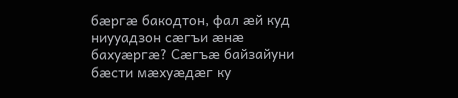бæргæ бакодтон, фал æй куд ниууадзон сæгъи æнæ бахуæргæ? Сæгъæ байзайуни бæсти мæхуæдæг ку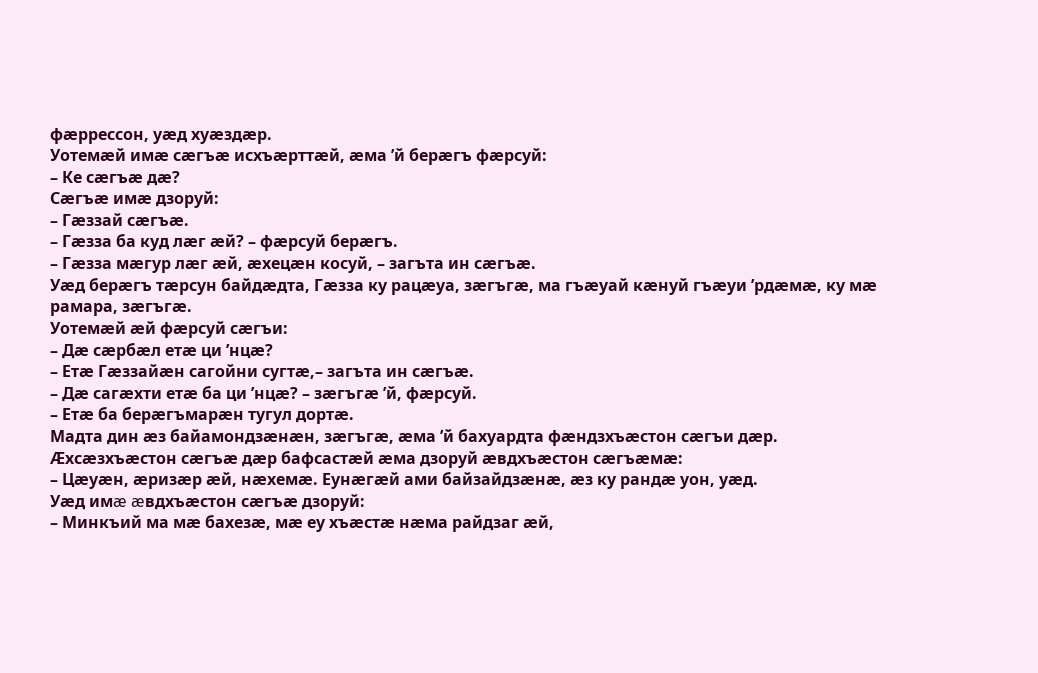фæррессон, уæд хуæздæр.
Уотемæй имæ сæгъæ исхъæрттæй, æма ’й берæгъ фæрсуй:
– Ке сæгъæ дæ?
Сæгъæ имæ дзоруй:
– Гæззай сæгъæ.
– Гæзза ба куд лæг æй? – фæрсуй берæгъ.
– Гæзза мæгур лæг æй, æхецæн косуй, – загъта ин сæгъæ.
Уæд берæгъ тæрсун байдæдта, Гæзза ку рацæуа, зæгъгæ, ма гъæуай кæнуй гъæуи ’рдæмæ, ку мæ рамара, зæгъгæ.
Уотемæй æй фæрсуй сæгъи:
– Дæ сæрбæл етæ ци ’нцæ?
– Етæ Гæззайæн сагойни сугтæ,– загъта ин сæгъæ.
– Дæ сагæхти етæ ба ци ’нцæ? – зæгъгæ ’й, фæрсуй.
– Етæ ба берæгъмарæн тугул дортæ.
Мадта дин æз байамондзæнæн, зæгъгæ, æма ’й бахуардта фæндзхъæстон сæгъи дæр.
Æхсæзхъæстон сæгъæ дæр бафсастæй æма дзоруй æвдхъæстон сæгъæмæ:
– Цæуæн, æризæр æй, нæхемæ. Еунæгæй ами байзайдзæнæ, æз ку рандæ уон, уæд.
Уæд имæ æвдхъæстон сæгъæ дзоруй:
– Минкъий ма мæ бахезæ, мæ еу хъæстæ нæма райдзаг æй,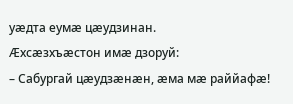уæдта еумæ цæудзинан.
Æхсæзхъæстон имæ дзоруй:
– Сабургай цæудзæнæн, æма мæ раййафæ!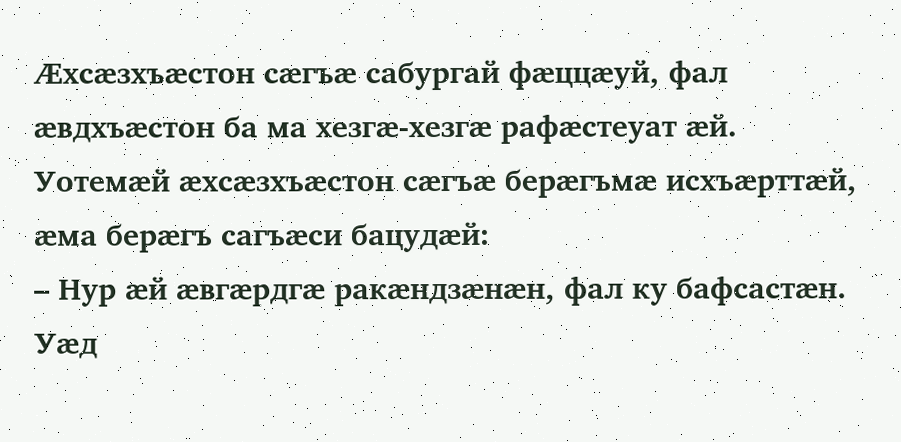Æхсæзхъæстон сæгъæ сабургай фæццæуй, фал æвдхъæстон ба ма хезгæ-хезгæ рафæстеуат æй.
Уотемæй æхсæзхъæстон сæгъæ берæгъмæ исхъæрттæй, æма берæгъ сагъæси бацудæй:
– Нур æй æвгæрдгæ ракæндзæнæн, фал ку бафсастæн.
Уæд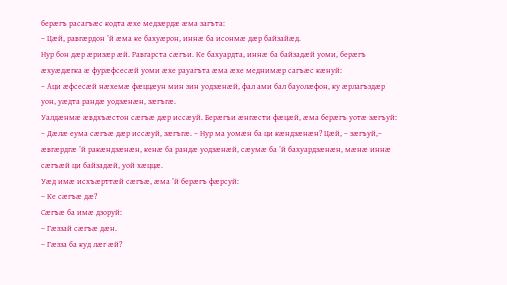берæгъ расагъæс кодта æхе медзæрдæ æма загъта:
– Цæй, равгæрдон ’й æма ке бахуæрон, иннæ ба исонмæ дæр байзайæд.
Нур бон дæр æризæр æй. Равгарста сæгъи. Ке бахуардта, иннæ ба байзадæй уоми, берæгъ æхуæдæгка æ фурæфсесæй уоми æхе рауагъта æма æхе меднимæр сагъæс кæнуй:
– Аци æфсесæй нæхемæ фæццæун мин зин уодзæнæй, фал ами бал бауолæфон, ку æрлагъздæр уон, уæдта рандæ уодзæнæн, зæгъгæ.
Уалдæнмæ æвдхъæстон сæгъæ дæр иссæуй. Берæгъи æнгæсти фæцæй, æма берæгъ уотæ зæгъуй:
– Дæлæ еума сæгъæ дæр иссæуй, зæгъгæ. – Нур ма уомæн ба ци кæндзæнæн? Цæй, – зæгъуй,– æвгæрдгæ ’й ракæндзæнæн, кенæ ба рандæ уодзæнæй, сæумæ ба ’й бахуардзæнæн, мæнæ иннæ сæгъæй ци байзадæй, уой хæццæ.
Уæд имæ исхъæрттæй сæгъæ, æма ’й берæгъ фæрсуй:
– Ке сæгъæ дæ?
Сæгъæ ба имæ дзоруй:
– Гæззай сæгъæ дæн.
– Гæзза ба куд лæг æй?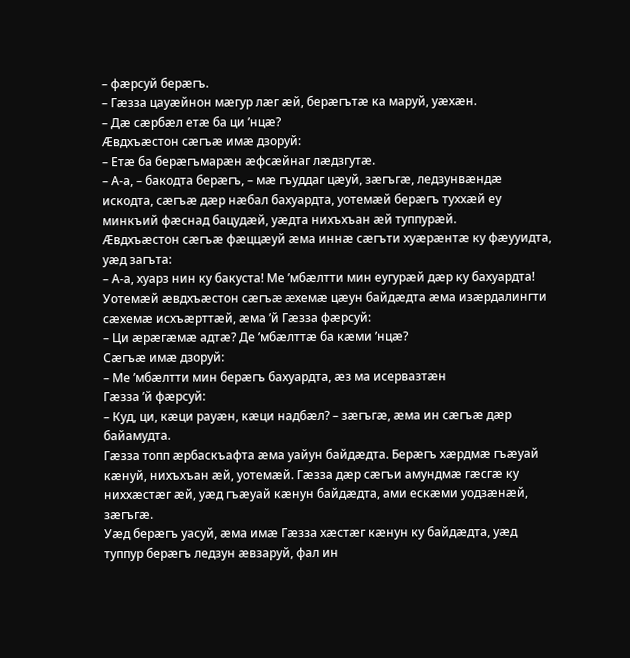– фæрсуй берæгъ.
– Гæзза цауæйнон мæгур лæг æй, берæгътæ ка маруй, уæхæн.
– Дæ сæрбæл етæ ба ци ’нцæ?
Æвдхъæстон сæгъæ имæ дзоруй:
– Етæ ба берæгъмарæн æфсæйнаг лæдзгутæ.
– А-а, – бакодта берæгъ, – мæ гъуддаг цæуй, зæгъгæ, ледзунвæндæ искодта, сæгъæ дæр нæбал бахуардта, уотемæй берæгъ туххæй еу минкъий фæснад бацудæй, уæдта нихъхъан æй туппурæй.
Æвдхъæстон сæгъæ фæццæуй æма иннæ сæгъти хуæрæнтæ ку фæууидта, уæд загъта:
– А-а, хуарз нин ку бакуста! Ме ’мбæлтти мин еугурæй дæр ку бахуардта!
Уотемæй æвдхъæстон сæгъæ æхемæ цæун байдæдта æма изæрдалингти сæхемæ исхъæрттæй, æма ’й Гæзза фæрсуй:
– Ци æрæгæмæ адтæ? Де ’мбæлттæ ба кæми ’нцæ?
Сæгъæ имæ дзоруй:
– Ме ’мбæлтти мин берæгъ бахуардта, æз ма исервазтæн
Гæзза ’й фæрсуй:
– Куд, ци, кæци рауæн, кæци надбæл? – зæгъгæ, æма ин сæгъæ дæр байамудта.
Гæзза топп æрбаскъафта æма уайун байдæдта. Берæгъ хæрдмæ гъæуай кæнуй, нихъхъан æй, уотемæй. Гæзза дæр сæгъи амундмæ гæсгæ ку ниххæстæг æй, уæд гъæуай кæнун байдæдта, ами ескæми уодзæнæй, зæгъгæ.
Уæд берæгъ уасуй, æма имæ Гæзза хæстæг кæнун ку байдæдта, уæд туппур берæгъ ледзун æвзаруй, фал ин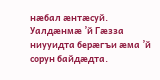нæбал æнтæсуй.
Уалдæнмæ ’й Гæзза ниууидта берæгъи æма ’й сорун байдæдта.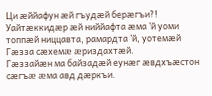Ци æййафун æй гъудæй берæгъи?! Уайтæккидæр æй ниййафта æма ’й уоми топпæй ниццавта, рамардта ’й, уотемæй Гæзза сæхемæ æриздахтæй.
Гæззайæн ма байзадæй еунæг æвдхъæстон сæгъæ æма авд дæркъи.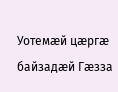Уотемæй цæргæ байзадæй Гæзза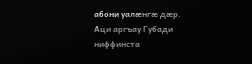абони уалæнгæ дæр.
Аци аргъау Губади ниффинста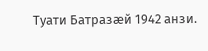Туати Батразæй 1942 анзи.